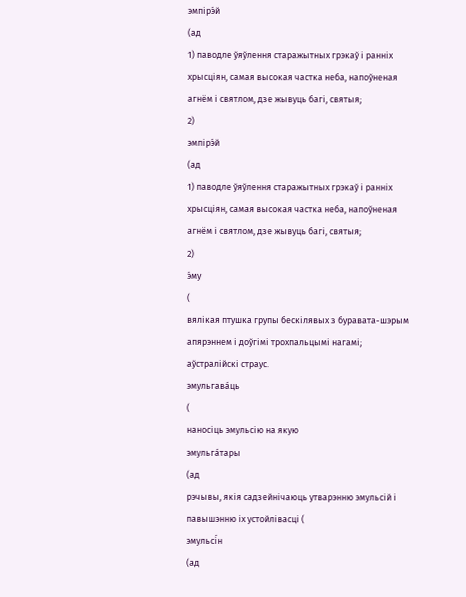эмпірэ́й
(ад
1) паводле ўяўлення старажытных грэкаў і ранніх хрысціян, самая высокая частка неба, напоўненая агнём і святлом, дзе жывуць багі, святыя;
2)
эмпірэ́й
(ад
1) паводле ўяўлення старажытных грэкаў і ранніх хрысціян, самая высокая частка неба, напоўненая агнём і святлом, дзе жывуць багі, святыя;
2)
э́му
(
вялікая птушка групы бескілявых з буравата-шэрым апярэннем і доўгімі трохпальцымі нагамі; аўстралійскі страус.
эмульгава́ць
(
наносіць эмульсію на якую
эмульга́тары
(ад
рэчывы, якія садзейнічаюць утварэнню эмульсій і павышэнню іх устойлівасці (
эмульсі́н
(ад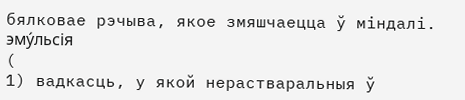бялковае рэчыва, якое змяшчаецца ў міндалі.
эму́льсія
(
1) вадкасць, у якой нерастваральныя ў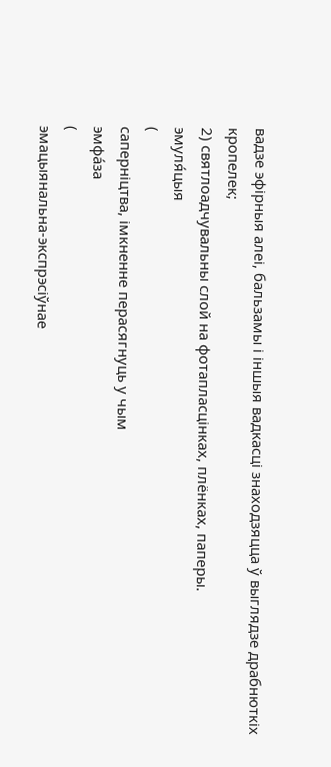вадзе эфірныя алеі, бальзамы і іншыя вадкасці знаходзяцца ў выглядзе драбнюткіх кропелек;
2) святлоадчувальны слой на фотапласцінках, плёнках, паперы.
эмуля́цыя
(
саперніцтва, імкненне перасягнуць у чым
эмфа́за
(
эмацыянальна-экспрэсіўнае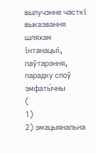вылучэнне часткі выказвання шляхам інтанацыі, паўтарэння, парадку слоў
эмфаты́чны
(
1)
2) эмацыянальна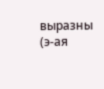выразны (э-ая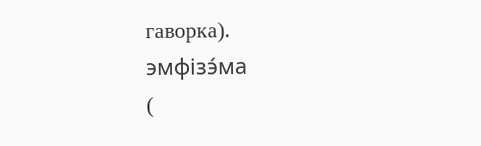гаворка).
эмфізэ́ма
(